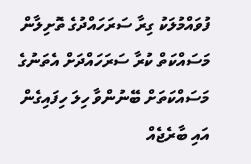ފުވައްމުލަކު ގިރާ ސަރަހައްދުގެ ތޮށިލާން މަސައްކަތް ކުރާ ސަރަހައްދަށް އެތަނުގެ މަސައްކަތަށް ބޭނުންވާ ހިލަ ހިފައިގެން އައި ބާރެޖެއް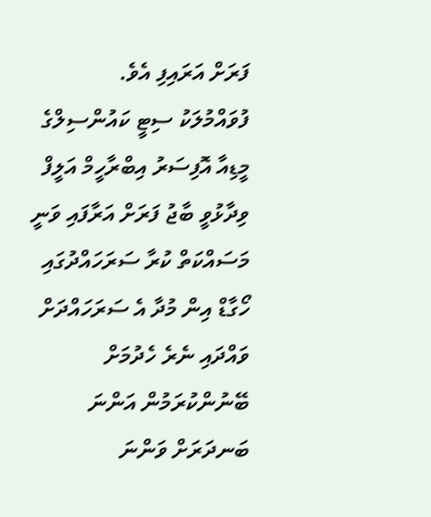ފަރަށް އަރައިފި އެވެ.
ފުވައްމުލަކު ސިޓީ ކައުންސިލްގެ މީޑިއާ އޮފިސަރު އިބްރާހީމް އަލީފް ވިދާޅުވީ ބާޖު ފަރަށް އަރާފައި ވަނީ މަސައްކަތް ކުރާ ސަރަހައްދުގައި ހޯގާޑް އިން މުދާ އެ ސަރަހައްދަށް ވައްދައި ނެރެ ހެދުމަށް ބޭނުންކުރަމުން އަންނަ ބަނދަރަށް ވަންނަ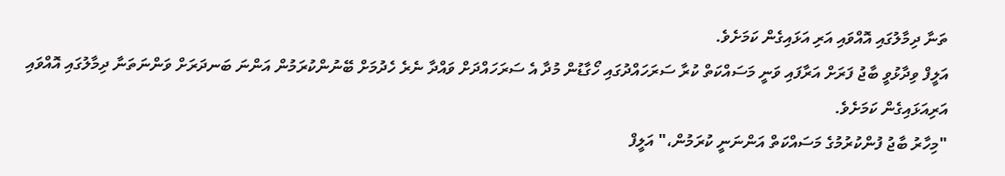ތަނާ ދިމާލުގައި އޮއްވައި އަރި އަޅައިގެން ކަމަށެވެ.
އަލީފް ވިދާޅުވީ ބާޖު ފަރަށް އަރާފައި ވަނީ މަސައްކަތް ކުރާ ސަރަހައްދުގައި ހޯގާޑުން މުދާ އެ ސަރަހައްދަށް ވައްދާ ނެރެ ހެދުމަށް ބޭނުންކުރަމުން އަންނަ ބަނދަރަށް ވަންނަތަނާ ދިމާލުގައި އޮއްވައި އަރިއަޅައިގެން ކަމަށެވެ.
"މިހާރު ބާޖު ފުންކުރުމުގެ މަސައްކަތް އަންނަނީ ކުރަމުން،" އަލީފް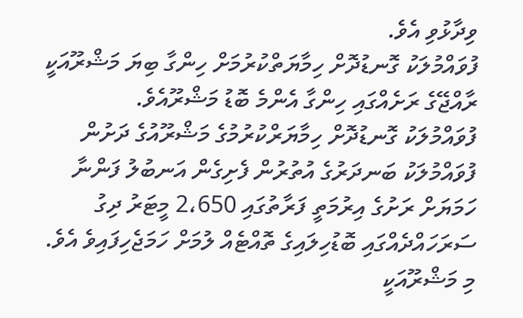ވިދާޅުވި އެވެ.
ފުވައްމުލަކު ގޮނޑުދޮށް ހިމާޔަތްކުރުމަށް ހިންގާ ބިޔަ މަޝްރޫއަކީ ރާއްޖޭގެ ރަށެއްގައި ހިންގާ އެންމެ ބޮޑު މަޝްރޫއެވެ.
ފުވައްމުލަކު ގޮނޑުދޮށް ހިމާޔަރްކުރުމުގެ މަޝްރޫއުގެ ދަށުން ފުވައްމުލަކު ބަނދަރުގެ އުތުރުން ފެށިގެން އަނބުލު ފަންނާ ހަމަޔަށް ރަށުގެ އިރުމަތީ ފަރާތުގައި 2،650 މީޓަރު ދިގު ސަރަހައްދެއްގައި ބޮޑުހިލައިގެ ތޮއްޓެއް ލުމަށް ހަމަޖެހިފައިވެ އެވެ.
މި މަޝްރޫއަކީ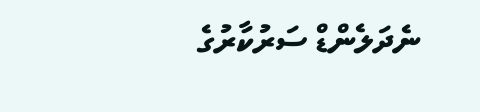ނެދަލެންޑް ސަރުކާރުގެ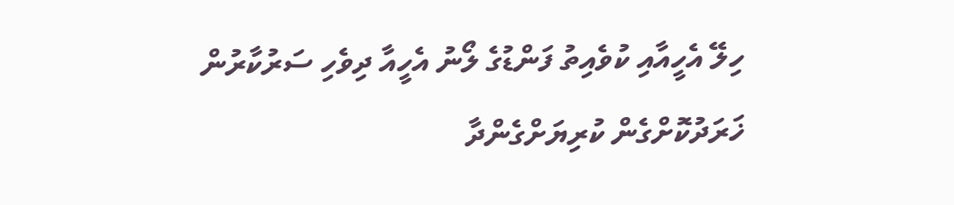ހިލޭ އެހީއާއި ކުވެއިތު ފަންޑުގެ ލޯނު އެހީއާ ދިވެހި ސަރުކާރުން ޚަރަދުކޮށްގެން ކުރިޔަށްގެންދާ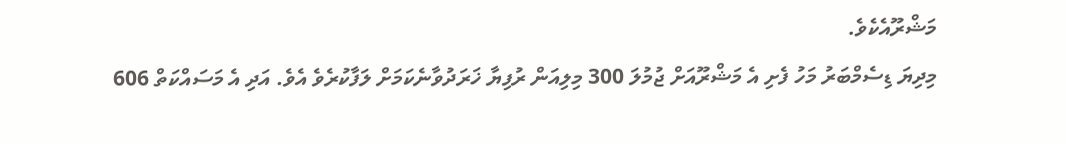މަޝްރޫއެކެވެ.
މިދިޔަ ޑިސެމްބަރު މަހު ފެށި އެ މަޝްރޫއަށް ޖުމުލަ 300 މިލިއަން ރުފިޔާ ޚަރަދުވާނެކަމަށް ލަފާކުރެވެ އެވެ. އަދި އެ މަސައްކަތް 606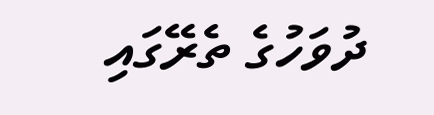ދުވަހުގެ ތެރޭގައި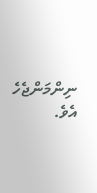ނިންމަންޖެހެ އެވެ.